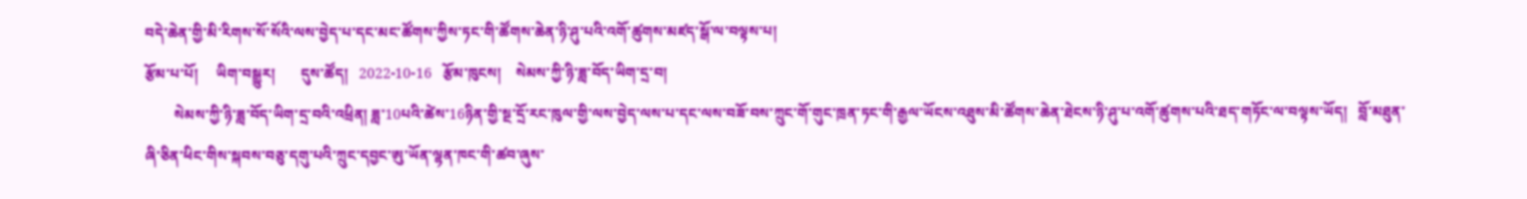བདེ་ཆེན་གྱི་མི་རིགས་སོ་སོའི་ལས་བྱེད་པ་དང་མང་ཚོགས་ཀྱིས་ཏང་གི་ཚོགས་ཆེན་ཉི་ཤུ་པའི་འགོ་ཚུགས་མཛད་སྒོ་ལ་བལྟས་པ།
རྩོམ་པ་པོ།     ཡིག་བསྒྱུར།       དུས་ཚོད།   2022-10-16   རྩོམ་ཁུངས།    སེམས་ཀྱི་ཉི་ཟླ་བོད་ཡིག་དྲ་བ།
        སེམས་ཀྱི་ཉི་ཟླ་བོད་ཡིག་དྲ་བའི་འཕྲིན། ཟླ་10པའི་ཚེས་16ཉིན་གྱི་སྔ་དྲོ་རང་ཁུལ་གྱི་ལས་བྱེད་ལས་པ་དང་ལས་བཟོ་བས་ཀྲུང་གོ་གུང་ཁྲན་ཏང་གི་རྒྱལ་ཡོངས་འཐུས་མི་ཚོགས་ཆེན་ཐེངས་ཉི་ཤུ་པ་འགོ་ཚུགས་པའི་ཐད་གཏོང་ལ་བལྟས་ཡོད།   བློ་མཐུན་ཞི་ཅིན་ཕིང་གིས་སྐབས་བཅུ་དགུ་པའི་ཀྲུང་དབྱང་ཨུ་ཡོན་ལྷན་ཁང་གི་ཚབ་ཞུས་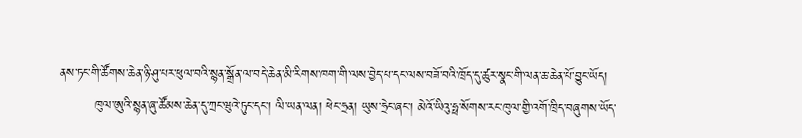ནས་ཏང་གི་ཚོགས་ཆེན་ཉི་ཤུ་པར་ཕུལ་བའི་སྙན་སྒྲོན་ལ་བདེ་ཆེན་མི་རིགས་ཁག་གི་ལས་བྱེད་པ་དང་ལས་བཟོ་བའི་ཁྲོད་དུ་ཚུར་སྣང་གི་ལན་ཆ་ཆེན་པོ་བྱུང་ཡོད།
        ཁུལ་ཨུའི་སྙན་ཞུ་ཚོམས་ཆེན་དུ་ཀྲང་ཝུའེ་ཏུང་དང་། ལི་ཡན་ལན། ཕེང་ཧྲན། ཡུས་ཧྲེང་ཞང་། མེའོ་ཡིའུ་ཧྥ་སོགས་རང་ཁུལ་གྱི་འགོ་ཁྲིད་བཞུགས་ཡོད་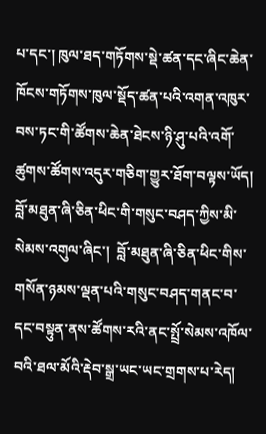པ་དང་། ཁུལ་ཐད་གཏོགས་སྡེ་ཚན་དང་ཞིང་ཆེན་ཁོངས་གཏོགས་ཁུལ་སྡོད་ཚན་པའི་འགན་འཁུར་བས་ཏང་གི་ཚོགས་ཆེན་ཐེངས་ཉི་ཤུ་པའི་འགོ་ཚུགས་ཚོགས་འདུར་གཅིག་གྱུར་ཐོག་བལྟས་ཡོད། བློ་མཐུན་ཞི་ཅིན་ཕིང་གི་གསུང་བཤད་ཀྱིས་མི་སེམས་འགུལ་ཞིང་།  བློ་མཐུན་ཞི་ཅིན་ཕིང་གིས་གསོན་ཉམས་ལྡན་པའི་གསུང་བཤད་གནང་བ་དང་བསྟུན་ནས་ཚོགས་རའི་ནང་སྤྲོ་སེམས་འཁོལ་བའི་ཐལ་མོའི་རྡེབ་སྒྲ་ཡང་ཡང་གྲགས་པ་རེད།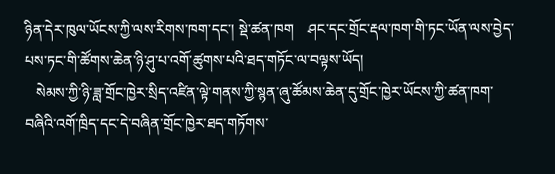ཉིན་དེར་ཁུལ་ཡོངས་ཀྱི་ལས་རིགས་ཁག་དང་། སྡེ་ཚན་ཁག    ཤང་དང་གྲོང་རྡལ་ཁག་གི་ཏང་ཡོན་ལས་བྱེད་པས་ཏང་གི་ཚོགས་ཆེན་ཉི་ཤུ་པ་འགོ་ཚུགས་པའི་ཐད་གཏོང་ལ་བལྟས་ཡོད།
   སེམས་ཀྱི་ཉི་ཟླ་གྲོང་ཁྱེར་སྲིད་འཛིན་ལྟེ་གནས་ཀྱི་སྙན་ཞུ་ཚོམས་ཆེན་དུ་གྲོང་ཁྱེར་ཡོངས་ཀྱི་ཚན་ཁག་བཞིའི་འགོ་ཁྲིད་དང་དེ་བཞིན་གྲོང་ཁྱེར་ཐད་གཏོགས་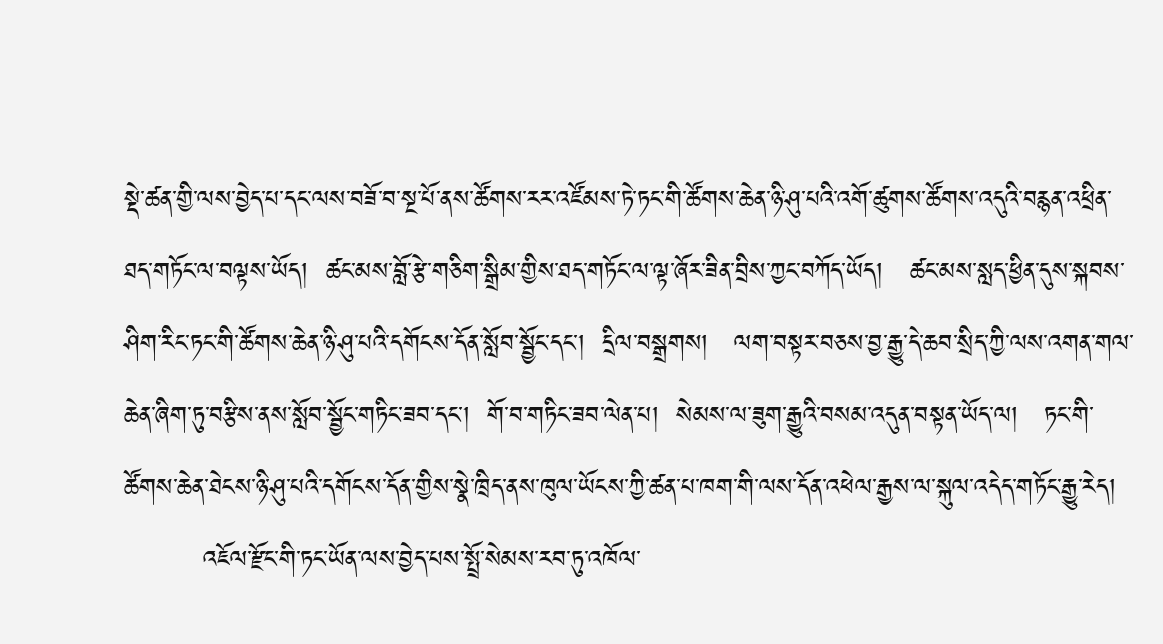སྡེ་ཚན་གྱི་ལས་བྱེད་པ་དང་ལས་བཟོ་བ་སྔ་པོ་ནས་ཚོགས་རར་འཛོམས་ཏེ་ཏང་གི་ཚོགས་ཆེན་ཉི་ཤུ་པའི་འགོ་ཚུགས་ཚོགས་འདུའི་བརྙན་འཕྲིན་ཐད་གཏོང་ལ་བལྟས་ཡོད།  ཚང་མས་བློ་རྩེ་གཅིག་སྒྲིམ་གྱིས་ཐད་གཏོང་ལ་ལྟ་ཞོར་ཟིན་བྲིས་ཀྱང་བཀོད་ཡོད།   ཚང་མས་སླད་ཕྱིན་དུས་སྐབས་ཤིག་རིང་ཏང་གི་ཚོགས་ཆེན་ཉི་ཤུ་པའི་དགོངས་དོན་སློབ་སྦྱོང་དང་།  དྲིལ་བསྒྲགས།   ལག་བསྟར་བཅས་བྱ་རྒྱུ་དེ་ཆབ་སྲིད་ཀྱི་ལས་འགན་གལ་ཆེན་ཞིག་ཏུ་བརྩིས་ནས་སློབ་སྦྱོང་གཏིང་ཟབ་དང་།  གོ་བ་གཏིང་ཟབ་ལེན་པ།  སེམས་ལ་ཟུག་རྒྱུའི་བསམ་འདུན་བསྟན་ཡོད་ལ།   ཏང་གི་ཚོགས་ཆེན་ཐེངས་ཉི་ཤུ་པའི་དགོངས་དོན་གྱིས་སྣེ་ཁྲིད་ནས་ཁུལ་ཡོངས་ཀྱི་ཚན་པ་ཁག་གི་ལས་དོན་འཕེལ་རྒྱས་ལ་སྐུལ་འདེད་གཏོང་རྒྱུ་རེད།
         འཇོལ་རྫོང་གི་ཏང་ཡོན་ལས་བྱེད་པས་སྤྲོ་སེམས་རབ་ཏུ་འཁོལ་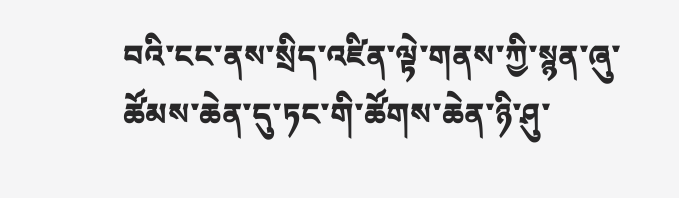བའི་ངང་ནས་སྲིད་འཛིན་ལྟེ་གནས་ཀྱི་སྙན་ཞུ་ཚོམས་ཆེན་དུ་ཏང་གི་ཚོགས་ཆེན་ཉི་ཤུ་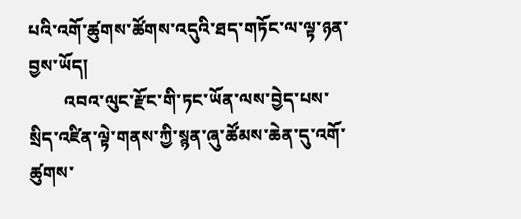པའི་འགོ་ཚུགས་ཚོགས་འདུའི་ཐད་གཏོང་ལ་ལྟ་ཉན་བྱས་ཡོད།
        འབའ་ལུང་རྫོང་གི་ཏང་ཡོན་ལས་བྱེད་པས་སྲིད་འཛིན་ལྟེ་གནས་ཀྱི་སྙན་ཞུ་ཚོམས་ཆེན་དུ་འགོ་ཚུགས་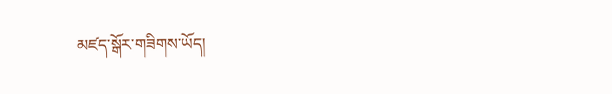མཛད་སྒོར་གཟིགས་ཡོད།